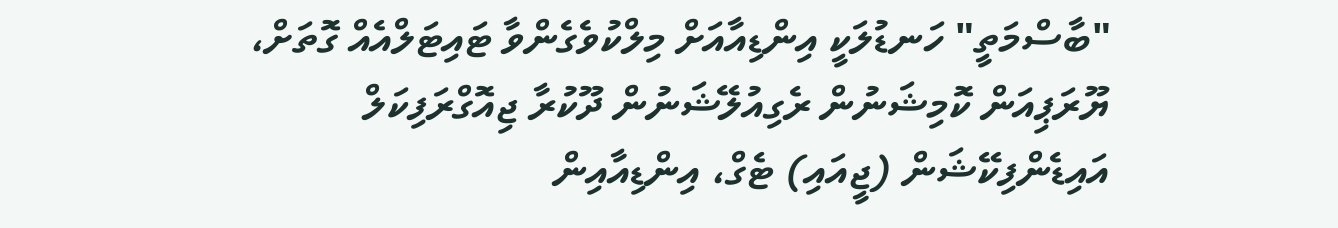"ބާސްމަތީ" ހަނޑުލަކީ އިންޑިއާއަށް މިލްކުވެގެންވާ ޓައިޓަލްއެއް ގޮތަށް، ޔޫރަޕިއަން ކޮމިޝަނުން ރެގިއުލޭޝަނުން ދޫކުރާ ޖިއޮގްރަފިކަލް އައިޑެންފިކޭޝަން (ޖީއައި) ޓެގް، އިންޑިއާއިން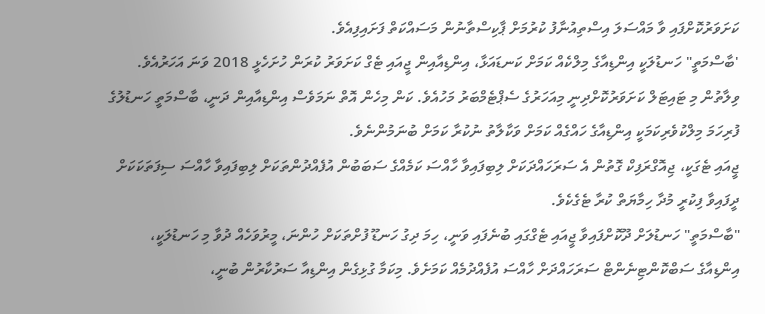ކަށަވަރުކޮށްފައި ވާ މައްސަލަ އިސްތިއުނާފު ކުރުމަށް ޕާކިސްތާނުން މަސައްކަތް ފަށައިފިއެވެ.
'ބާސްމަތީ" ހަނޑުލަކީ އިންޑިއާގެ މިލްކެއް ކަމަށް ކަނޑައަޅާ، އިންޑިއާއިން ޖީއައި ޓެގް ކަށަވަރު ކުރަން ހުށަހެޅީ 2018 ވަނަ އަހަރުއެވެ. ވިލާތުން މި ޓައިޓަލް ކަށަވަރުކޮށްދިނީ މިއަހަރުގެ ސެޕްޓެމްބަރު މަހުއެވެ. ކަން މިހެން އޮތް ނަމަވެސް އިންޑިއާއިން ދަނީ، ބާސްމަތީ ހަނޑުލުގެ ފުރިހަމަ މިލްކުވެރިކަމަކީ އިންޑިއާގެ ހައްގެއް ކަމަށް ވަކާލާތު ނުކުރާ ކަމަށް ބުނަމުންނެވެ.
ޖީއައި ޓެގަކީ، ޖިއޮގްރަފިކް ގޮތުން އެ ސަރަހައްދަކަށް ލިބިފައިވާ ހާއްސަ ކަމެއްގެ ސަބަބުން އުފެއްދުންތަކަށް ލިބިފައިވާ ހާއްސަ ސިފަތަކަކަށް ދީފައިވާ ފިކުރީ މުދާ ހިމާޔަތް ކުރާ ޓެގެކެވެ.
"ބާސްމަތީ" ހަނޑުލަށް ދޫކޮށްފައިވާ ޖީއައި ޓެގްގައި ބުނެފައި ވަނީ، ހިމަ ދިގު ހަނޑޫ ފުށްތަކަށް ހުންނަ، މީރުވަހެއް ދުވާ މި ހަނޑުލަކީ، އިންޑިއާގެ ސަބްކޮންޓިނެންޓް ސަރަހައްދަށް ހާއްސަ އުފެއްދުމެއް ކަމަށެވެ. މިކަމާ ގުޅިގެން އިންޑިއާ ސަރުކާރުން ބުނީ،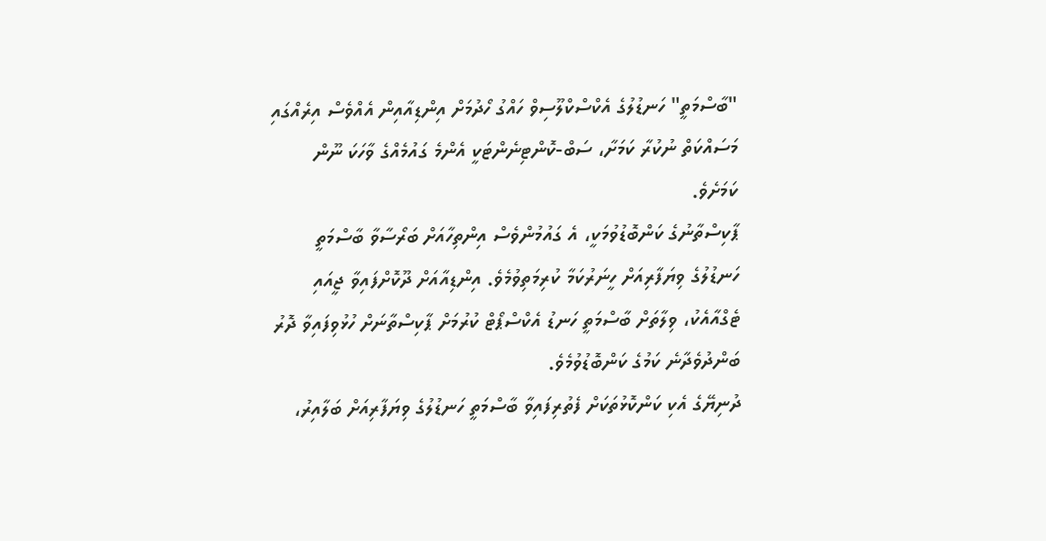"ބާސްމަތީ" ހަނޑުލުގެ އެކްސްކްލޫސިވް ހައްގު ހޯދުމަށް އިންޑިއާއިން އެއްވެސް އިރެއްގައި މަސައްކަތް ނުކުރާ ކަމަށާ، ސަބް-ކޮންޓިނެންޓަކީ އެންމެ ގައުމެއްގެ ވާހަކަ ނޫން ކަމަށެވެ.
ޕާކިސްތާނުގެ ކަންބޮޑުވުމަކީ، އެ ގައުމުންވެސް އިންތިހާއަށް ބަރޯސާވާ ބާސްމަތީ ހަނޑުލުގެ ވިޔަފާރިއަށް ހީނަރުކަމާ ކުރިމަތިވުމެވެ. އިންޑިއާއަށް ދޫކޮށްފައިވާ ޖީއައި ޓެގްއާއެކު، ވިލާތަށް ބާސްމަތީ ހަނޑު އެކްސްޕޯޓް ކުރުމަށް ޕާކިސްތާނަށް ހުޅުވިފައިވާ ދޮރު ބަންދުވެދާނެ ކަމުގެ ކަންބޮޑުވުމެވެ.
ދުނިޔޭގެ އެކި ކަންކޮޅުތަކަށް ފެތުރިފައިވާ ބާސްމަތީ ހަނޑުލުގެ ވިޔަފާރިއަށް ބަލާއިރު،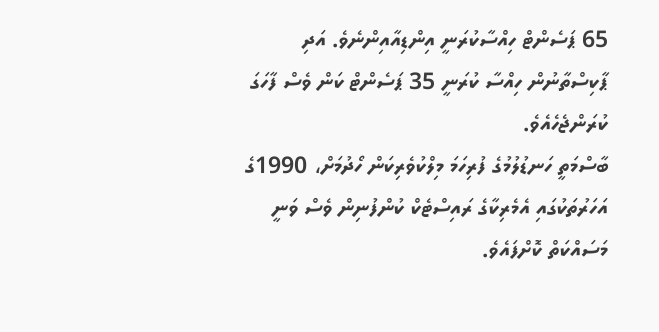65 ޕަސެންޓް ހިއްސާކުރަނީ އިންޑިއާއިންނެވެ. އަދި ޕާކިސްތާނުން ހިއްސާ ކުރަނީ 35 ޕަސެންޓް ކަން ވެސް ފާހަގަ ކުރަންޖެހެއެވެ.
ބާސްމަތީ ހަނޑުލުމުގެ ފުރިހަމަ މިލްކުވެރިކަން ހޯދުމަށް، 1990ގެ އަހަރުތަކުގައި އެމެރިކާގެ ރައިސްޓެކް ކުންފުނިން ވެސް ވަނީ މަސައްކަތް ކޮށްފައެވެ.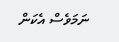ނަމަވެސް އެކަން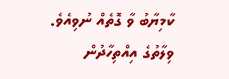ކާމިޔާބު ވާ ގޮތެއް ނުވިއެވެ. ވިލާތުގެ އިއްތިހާދުން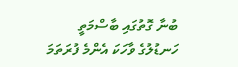ބުނާ ގޮތުގައި ބާސްމަތީ ހަނޑުލުގެ ވާހަކަ އެންމެ ފުރަތަމަ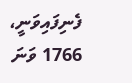ފެނިފައިވަނީ، 1766 ވަނަ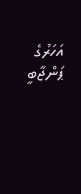އަހަރުގެ ޕަންޖާބީ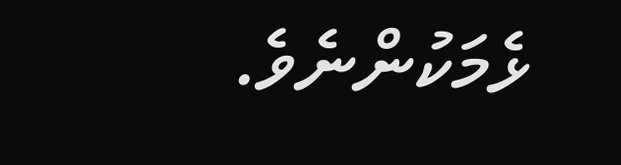ޅެމަކުންނެވެ.